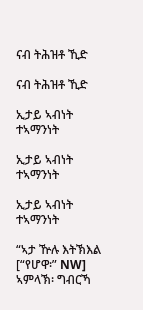ናብ ትሕዝቶ ኺድ

ናብ ትሕዝቶ ኺድ

ኢታይ ኣብነት ተኣማንነት

ኢታይ ኣብነት ተኣማንነት

ኢታይ ኣብነት ተኣማንነት

“ኣታ ዅሉ እትኽእል [“የሆዋ፡” NW] ኣምላኽ፡ ግብርኻ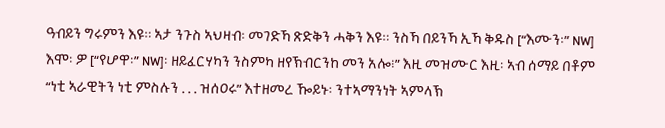ዓብይን ግሩምን እዩ። ኣታ ንጉስ ኣህዛብ፡ መገድኻ ጽድቅን ሓቅን እዩ። ንስኻ በይንኻ ኢኻ ቅዱስ [“እሙን፡” NW] እሞ፡ ዎ [“የሆዋ፡” NW]፡ ዘይፈርሃካን ንስምካ ዘየኽብርንከ መን አሎ፧” እዚ መዝሙር እዚ፡ ኣብ ሰማይ በቶም “ነቲ ኣራዊትን ነቲ ምስሉን . . . ዝሰዐሩ” እተዘመረ ዀይኑ፡ ንተኣማንነት ኣምላኽ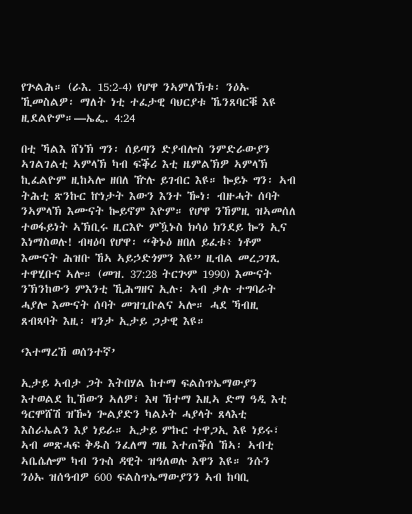የጕልሕ። (ራእ. 15:2-4) የሆዋ ንኣምለኽቱ፡ ንዕኡ ኺመስልዎ፡ ማለት ነቲ ተፈታዊ ባህርያቱ ኼንጸባርቑ እዩ ዚደልዮም።—ኤፌ. 4:24

በቲ ኻልእ ሸነኽ ግን፡ ሰይጣን ድያብሎስ ንምድራውያን ኣገልገልቲ ኣምላኽ ካብ ፍቕሪ እቲ ዜምልኽዎ ኣምላኽ ኪፈልዮም ዚከኣሎ ዘበለ ዅሉ ይገብር እዩ። ኰይኑ ግን፡ ኣብ ትሕቲ ጽንኩር ኵነታት እውን እንተ ዀነ፡ ብዙሓት ሰባት ንኣምላኽ እሙናት ኰይኖም እዮም። የሆዋ ንኸምዚ ዝኣመሰለ ተወፋይነት ኣኽቢሩ ዚርእዮ ምዃኑስ ክሳዕ ክንደይ ኰን ኢና እነማስወሉ! ብዛዕባ የሆዋ፡ “ቅኑዕ ዘበለ ይፈቱ፥ ነቶም እሙናት ሕዝቡ ኸኣ ኣይኃድጎምን እዩ” ዚብል መረጋገጺ ተዋሂቡና ኣሎ። (መዝ. 37:28 ትርጕም 1990) እሙናት ንኽንከውን ምእንቲ ኺሕግዘና ኢሉ፡ ኣብ ቃሉ ተግባራት ሓያሎ እሙናት ሰባት መዝጊቡልና ኣሎ። ሓደ ኻብዚ ጸብጻባት እዚ፡ ዛንታ ኢታይ ጋታዊ እዩ።

‘እተማረኸ ወሰንተኛ’

ኢታይ ኣብታ ጋት እትበሃል ከተማ ፍልስጥኤማውያን እተወልደ ኪኸውን ኣለዎ፣ እዛ ኸተማ እዚኣ ድማ ዓዲ እቲ ዓርሞሸሽ ዝዀነ ጐልያድን ካልኦት ሓያላት ጸላእቲ እስራኤልን እያ ነይራ። ኢታይ ምኩር ተዋጋኢ እዩ ነይሩ፣ ኣብ መጽሓፍ ቅዱስ ንፈለማ ግዜ እተጠቕሰ ኸኣ፡ ኣብቲ ኣቤሴሎም ካብ ንጉስ ዳዊት ዝዓለወሉ እዋን እዩ። ንሱን ንዕኡ ዝሰዓብዎ 600 ፍልስጥኤማውያንን ኣብ ከባቢ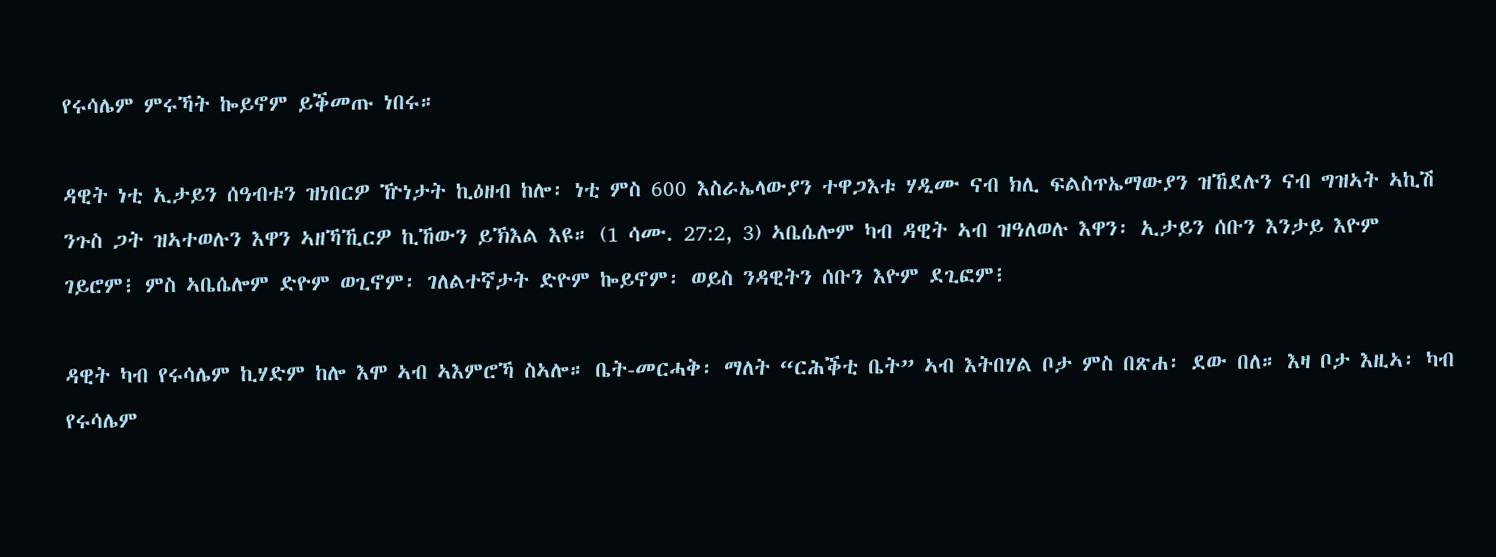የሩሳሌም ምሩኻት ኰይኖም ይቕመጡ ነበሩ።

ዳዊት ነቲ ኢታይን ሰዓብቱን ዝነበርዎ ዅነታት ኪዕዘብ ከሎ፡ ነቲ ምስ 600 እስራኤላውያን ተዋጋእቱ ሃዲሙ ናብ ክሊ ፍልስጥኤማውያን ዝኸደሉን ናብ ግዝኣት ኣኪሽ ንጉስ ጋት ዝኣተወሉን እዋን ኣዘኻኺርዎ ኪኸውን ይኽእል እዩ። (1 ሳሙ. 27:2, 3) ኣቤሴሎም ካብ ዳዊት ኣብ ዝዓለወሉ እዋን፡ ኢታይን ሰቡን እንታይ እዮም ገይሮም፧ ምስ ኣቤሴሎም ድዮም ወጊኖም፡ ገለልተኛታት ድዮም ኰይኖም፡ ወይስ ንዳዊትን ሰቡን እዮም ደጊፎም፧

ዳዊት ካብ የሩሳሌም ኪሃድም ከሎ እሞ ኣብ ኣእምሮኻ ስኣሎ። ቤት-መርሓቅ፡ ማለት “ርሕቕቲ ቤት” ኣብ እትበሃል ቦታ ምስ በጽሐ፡ ደው በለ። እዛ ቦታ እዚኣ፡ ካብ የሩሳሌም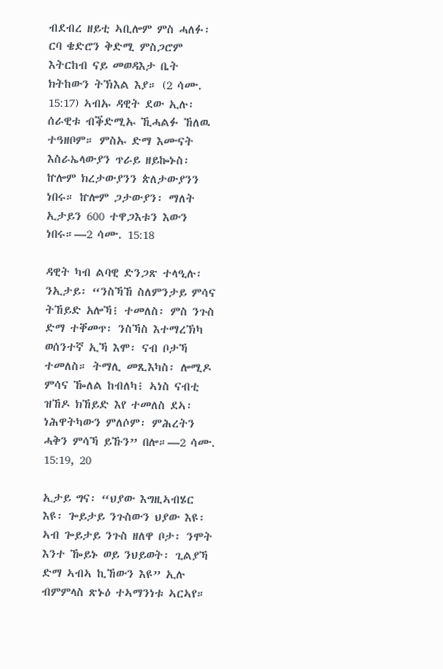ብደብረ ዘይቲ ኣቢሎም ምስ ሓለፉ፡ ርባ ቄድሮን ቅድሚ ምስጋሮም እትርከብ ናይ መወዳእታ ቤት ክትከውን ትኽእል እያ። (2 ሳሙ. 15:17) ኣብኡ ዳዊት ደው ኢሉ፡ ሰራዊቱ ብቕድሚኡ ኺሓልፉ ኸለዉ ተዓዘቦም። ምስኡ ድማ እሙናት እስራኤላውያን ጥራይ ዘይኰኑስ፡ ኵሎም ክረታውያንን ጵለታውያንን ነበሩ። ኵሎም ጋታውያን፡ ማለት ኢታይን 600 ተዋጋእቱን እውን ነበሩ።—2 ሳሙ. 15:18

ዳዊት ካብ ልባዊ ድንጋጽ ተላዒሉ፡ ንኢታይ፡ “ንስኻኸ ስለምንታይ ምሳና ትኸይድ አሎኻ፧ ተመለስ፡ ምስ ንጉስ ድማ ተቐመጥ፡ ንስኻስ እተማረኽካ ወሰንተኛ ኢኻ እሞ፡ ናብ ቦታኻ ተመለስ። ትማሊ መጺእካስ፡ ሎሚዶ ምሳና ዀለል ከብለካ፧ ኣነስ ናብቲ ዝኸዶ ክኸይድ እየ ተመለስ ደኣ፡ ነሕዋትካውን ምለሶም፡ ምሕረትን ሓቅን ምሳኻ ይኹን” በሎ።—2 ሳሙ. 15:19, 20

ኢታይ ግና፡ “ህያው እግዚኣብሄር እዩ፡ ጐይታይ ንጉስውን ህያው እዩ፡ ኣብ ጐይታይ ንጉስ ዘለዋ ቦታ፡ ንሞት እንተ ዀይኑ ወይ ንህይወት፡ ጊልያኻ ድማ ኣብኣ ኪኸውን እዩ” ኢሉ ብምምላስ ጽኑዕ ተኣማንነቱ ኣርኣየ።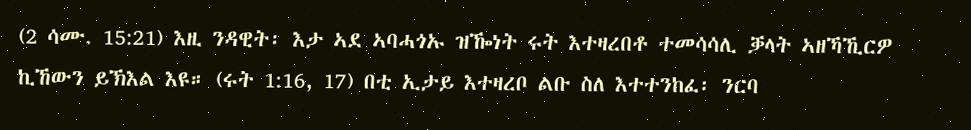(2 ሳሙ. 15:21) እዚ ንዳዊት፡ እታ ኣደ ኣባሓጎኡ ዝዀነት ሩት እተዛረበቶ ተመሳሳሊ ቓላት ኣዘኻኺርዎ ኪኸውን ይኽእል እዩ። (ሩት 1:16, 17) በቲ ኢታይ እተዛረቦ ልቡ ስለ እተተንከፈ፡ ንርባ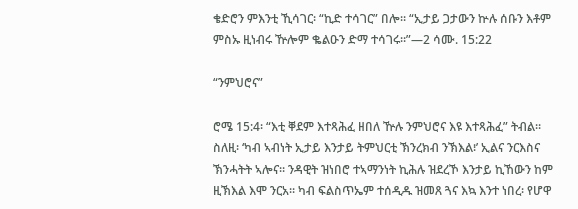ቄድሮን ምእንቲ ኺሳገር፡ “ኪድ ተሳገር” በሎ። “ኢታይ ጋታውን ኵሉ ሰቡን እቶም ምስኡ ዚነብሩ ዅሎም ቈልዑን ድማ ተሳገሩ።”—2 ሳሙ. 15:22

“ንምህሮና”

ሮሜ 15:4፡ “እቲ ቐደም እተጻሕፈ ዘበለ ዅሉ ንምህሮና እዩ እተጻሕፈ” ትብል። ስለዚ፡ ‘ካብ ኣብነት ኢታይ እንታይ ትምህርቲ ኽንረክብ ንኽእል፧’ ኢልና ንርእስና ኽንሓትት ኣሎና። ንዳዊት ዝነበሮ ተኣማንነት ኪሕሉ ዝደረኾ እንታይ ኪኸውን ከም ዚኽእል እሞ ንርአ። ካብ ፍልስጥኤም ተሰዲዱ ዝመጸ ጓና እኳ እንተ ነበረ፡ የሆዋ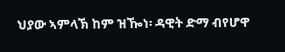ህያው ኣምላኽ ከም ዝዀነ፡ ዳዊት ድማ ብየሆዋ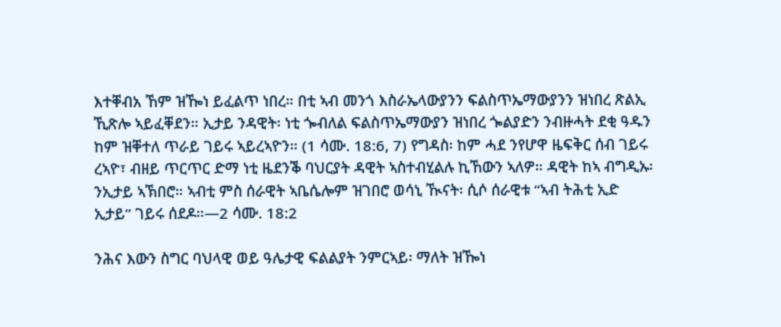እተቐብአ ኸም ዝዀነ ይፈልጥ ነበረ። በቲ ኣብ መንጎ እስራኤላውያንን ፍልስጥኤማውያንን ዝነበረ ጽልኢ ኺጽሎ ኣይፈቐደን። ኢታይ ንዳዊት፡ ነቲ ጐብለል ፍልስጥኤማውያን ዝነበረ ጐልያድን ንብዙሓት ደቂ ዓዱን ከም ዝቐተለ ጥራይ ገይሩ ኣይረኣዮን። (1 ሳሙ. 18:6, 7) የግዳስ፡ ከም ሓደ ንየሆዋ ዜፍቅር ሰብ ገይሩ ረኣዮ፣ ብዘይ ጥርጥር ድማ ነቲ ዜደንቕ ባህርያት ዳዊት ኣስተብሂልሉ ኪኸውን ኣለዎ። ዳዊት ከኣ ብግዲኡ፡ ንኢታይ ኣኽበሮ። ኣብቲ ምስ ሰራዊት ኣቤሴሎም ዝገበሮ ወሳኒ ዂናት፡ ሲሶ ሰራዊቱ “ኣብ ትሕቲ ኢድ ኢታይ” ገይሩ ሰደዶ።—2 ሳሙ. 18:2

ንሕና እውን ስግር ባህላዊ ወይ ዓሌታዊ ፍልልያት ንምርኣይ፡ ማለት ዝዀነ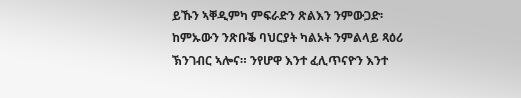ይኹን ኣቐዲምካ ምፍራድን ጽልእን ንምውጋድ፡ ከምኡውን ንጽቡቕ ባህርያት ካልኦት ንምልላይ ጻዕሪ ኽንገብር ኣሎና። ንየሆዋ እንተ ፈሊጥናዮን እንተ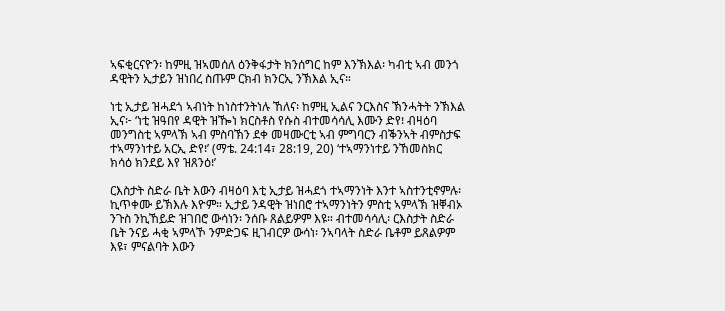ኣፍቂርናዮን፡ ከምዚ ዝኣመሰለ ዕንቅፋታት ክንሰግር ከም እንኽእል፡ ካብቲ ኣብ መንጎ ዳዊትን ኢታይን ዝነበረ ስጡም ርክብ ክንርኢ ንኽእል ኢና።

ነቲ ኢታይ ዝሓደጎ ኣብነት ከነስተንትነሉ ኸለና፡ ከምዚ ኢልና ንርእስና ኽንሓትት ንኽእል ኢና፦ ‘ነቲ ዝዓበየ ዳዊት ዝዀነ ክርስቶስ የሱስ ብተመሳሳሊ እሙን ድየ፧ ብዛዕባ መንግስቲ ኣምላኽ ኣብ ምስባኽን ደቀ መዛሙርቲ ኣብ ምግባርን ብቕንኣት ብምስታፍ ተኣማንነተይ አርኢ ድየ፧’ (ማቴ. 24:14፣ 28:19, 20) ‘ተኣማንነተይ ንኸመስክር ክሳዕ ክንደይ እየ ዝጸንዕ፧’

ርእስታት ስድራ ቤት እውን ብዛዕባ እቲ ኢታይ ዝሓደጎ ተኣማንነት እንተ ኣስተንቲኖምሉ፡ ኪጥቀሙ ይኽእሉ እዮም። ኢታይ ንዳዊት ዝነበሮ ተኣማንነትን ምስቲ ኣምላኽ ዝቐብኦ ንጉስ ንኪኸይድ ዝገበሮ ውሳነን፡ ንሰቡ ጸልይዎም እዩ። ብተመሳሳሊ፡ ርእስታት ስድራ ቤት ንናይ ሓቂ ኣምላኾ ንምድጋፍ ዚገብርዎ ውሳነ፡ ንኣባላት ስድራ ቤቶም ይጸልዎም እዩ፣ ምናልባት እውን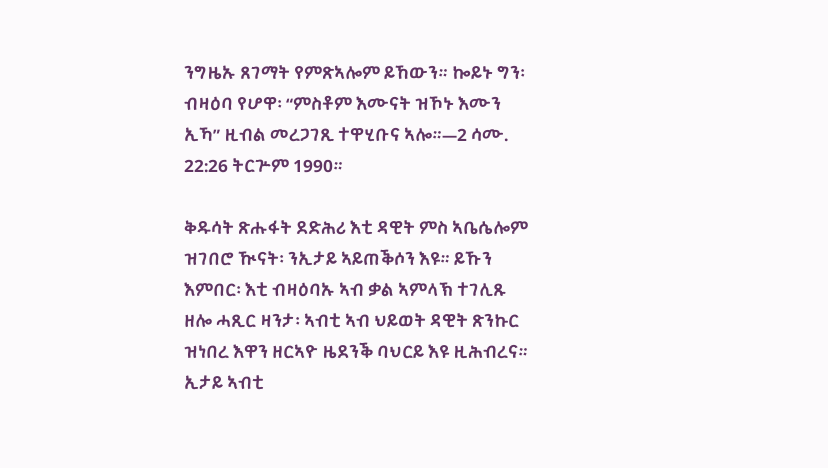ንግዜኡ ጸገማት የምጽኣሎም ይኸውን። ኰይኑ ግን፡ ብዛዕባ የሆዋ፡ “ምስቶም እሙናት ዝኾኑ እሙን ኢኻ” ዚብል መረጋገጺ ተዋሂቡና ኣሎ።—2 ሳሙ. 22:26 ትርጕም 1990።

ቅዱሳት ጽሑፋት ደድሕሪ እቲ ዳዊት ምስ ኣቤሴሎም ዝገበሮ ዂናት፡ ንኢታይ ኣይጠቕሶን እዩ። ይኹን እምበር፡ እቲ ብዛዕባኡ ኣብ ቃል ኣምላኽ ተገሊጹ ዘሎ ሓጺር ዛንታ፡ ኣብቲ ኣብ ህይወት ዳዊት ጽንኩር ዝነበረ እዋን ዘርኣዮ ዜደንቕ ባህርይ እዩ ዚሕብረና። ኢታይ ኣብቲ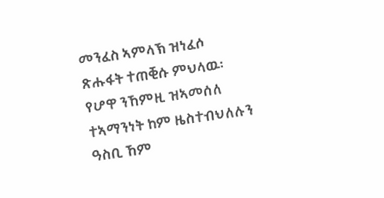መንፈስ ኣምላኽ ዝነፈሶ ጽሑፋት ተጠቒሱ ምህላዉ፡ የሆዋ ንኸምዚ ዝኣመሰለ ተኣማንነት ከም ዜስተብህለሉን ዓስቢ ኸም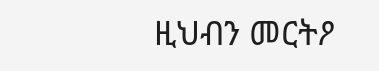ዚህብን መርትዖ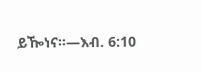ይዀነና።—እብ. 6:10